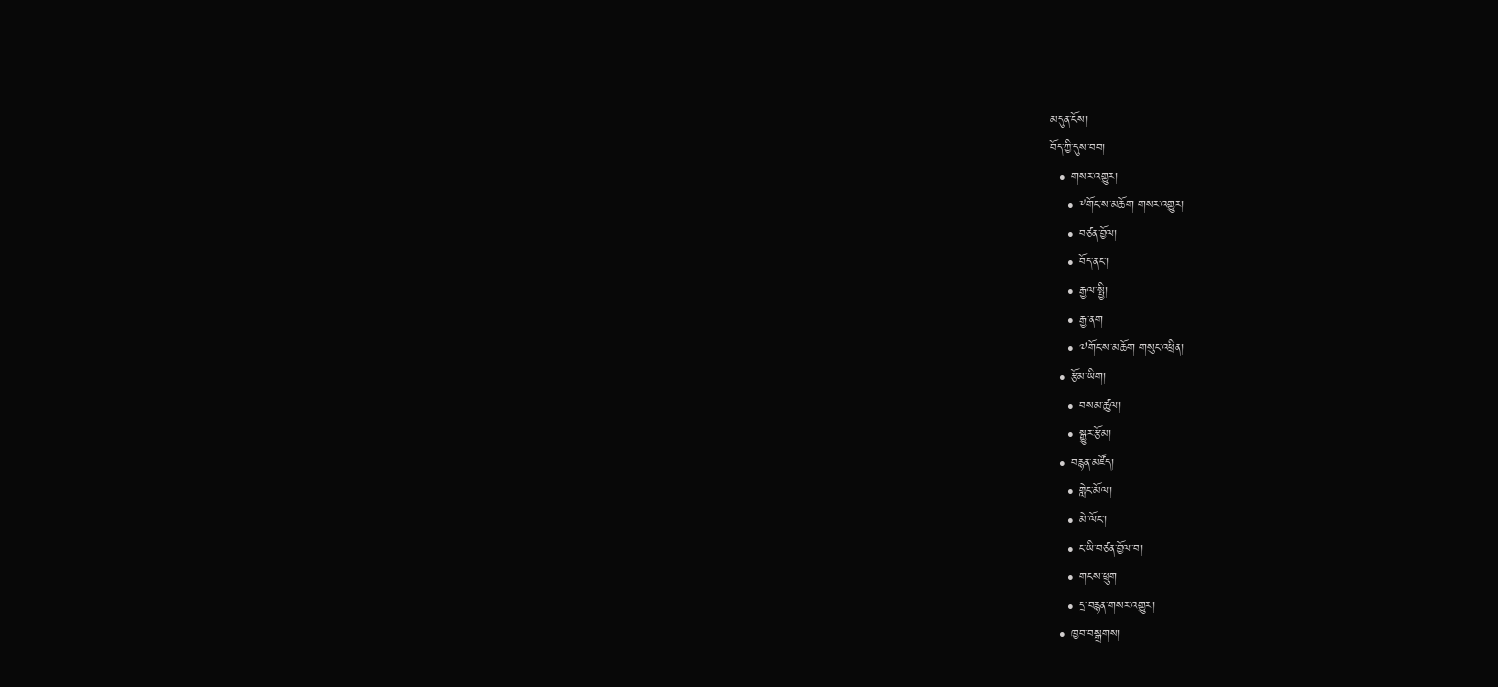མདུན་ངོས།
བོད་ཀྱི་དུས་བབ།
  • གསར་འགྱུར།
    • ༸གོང་ས་མཆོག གསར་འགྱུར།
    • བཙན་བྱོལ།
    • བོད་ནང་།
    • རྒྱལ་སྤྱི།
    • རྒྱ་ནག
    • ༧གོང་ས་མཆོག གསུང་འཕྲིན།
  • རྩོམ་ཡིག།
    • བསམ་ཚུལ།
    • སྒྱུར་རྩོམ།
  • བརྙན་མཛོད།
    • གླེང་མོལ།
    • མེ་ལོང་།
    • ང་ཡི་བཙན་བྱོལ་བ།
    • གངས་ཕྲུག
    • དྲ་བརྙན་གསར་འགྱུར།
  • ཁྱབ་བསྒྲགས།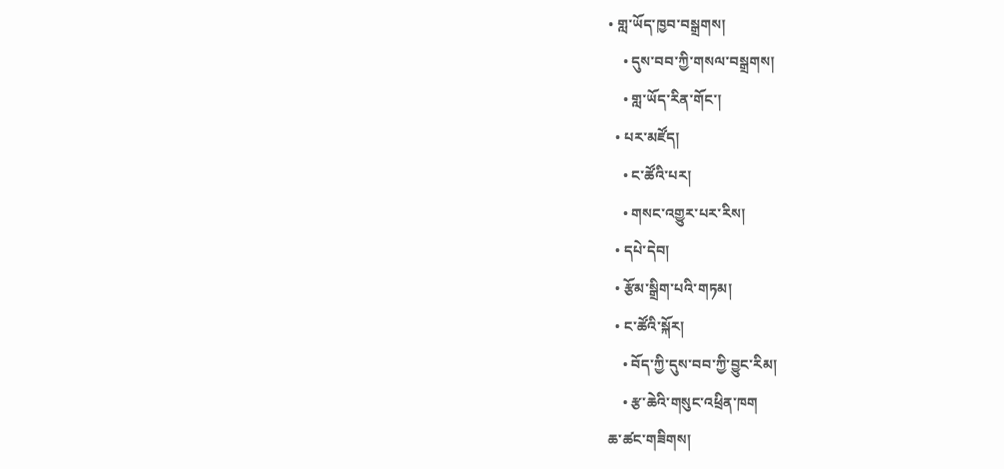• གླ་ཡོད་ཁྱབ་བསྒྲགས།
    • དུས་བབ་ཀྱི་གསལ་བསྒྲགས།
    • གླ་ཡོད་རིན་གོང་།
  • པར་མཛོད།
    • ང་ཚོའི་པར།
    • གསང་འགྱུར་པར་རིས།
  • དཔེ་དེབ།
  • རྩོམ་སྒྲིག་པའི་གཏམ།
  • ང་ཚོའི་སྐོར།
    • བོད་ཀྱི་དུས་བབ་ཀྱི་བྱུང་རིམ།
    • རྩ་ཆེའི་གསུང་འཕྲིན་ཁག
ཆ་ཚང་གཟིགས།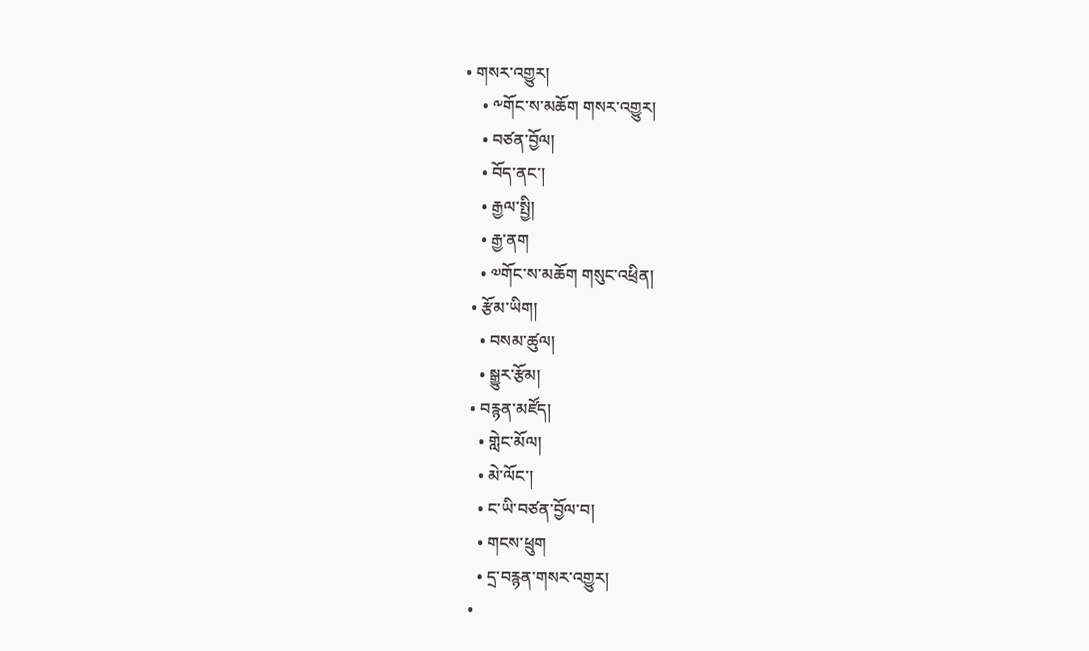• གསར་འགྱུར།
    • ༸གོང་ས་མཆོག གསར་འགྱུར།
    • བཙན་བྱོལ།
    • བོད་ནང་།
    • རྒྱལ་སྤྱི།
    • རྒྱ་ནག
    • ༧གོང་ས་མཆོག གསུང་འཕྲིན།
  • རྩོམ་ཡིག།
    • བསམ་ཚུལ།
    • སྒྱུར་རྩོམ།
  • བརྙན་མཛོད།
    • གླེང་མོལ།
    • མེ་ལོང་།
    • ང་ཡི་བཙན་བྱོལ་བ།
    • གངས་ཕྲུག
    • དྲ་བརྙན་གསར་འགྱུར།
  •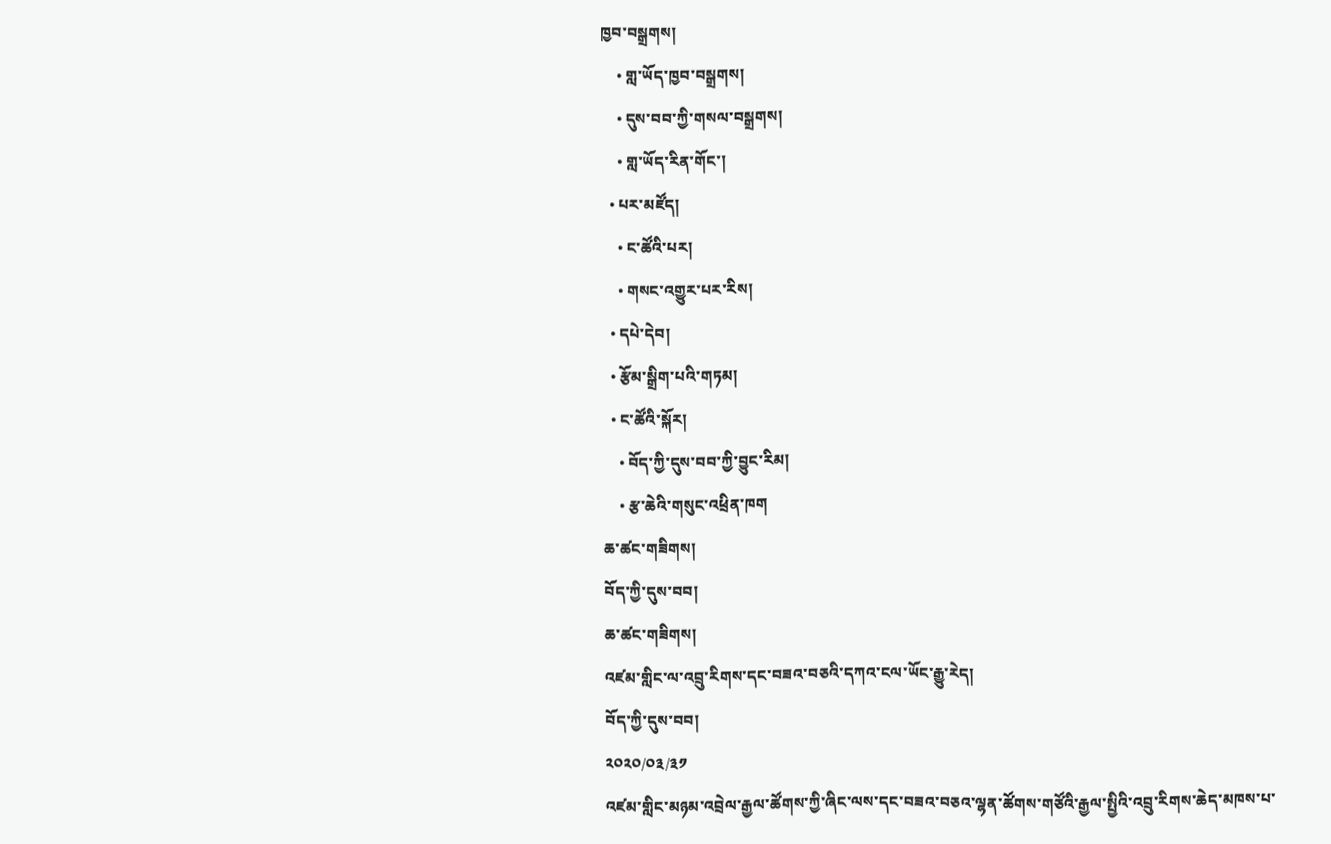ཁྱབ་བསྒྲགས།
    • གླ་ཡོད་ཁྱབ་བསྒྲགས།
    • དུས་བབ་ཀྱི་གསལ་བསྒྲགས།
    • གླ་ཡོད་རིན་གོང་།
  • པར་མཛོད།
    • ང་ཚོའི་པར།
    • གསང་འགྱུར་པར་རིས།
  • དཔེ་དེབ།
  • རྩོམ་སྒྲིག་པའི་གཏམ།
  • ང་ཚོའི་སྐོར།
    • བོད་ཀྱི་དུས་བབ་ཀྱི་བྱུང་རིམ།
    • རྩ་ཆེའི་གསུང་འཕྲིན་ཁག
ཆ་ཚང་གཟིགས།
བོད་ཀྱི་དུས་བབ།
ཆ་ཚང་གཟིགས།
འཛམ་གླིང་ལ་འབྲུ་རིགས་དང་བཟའ་བཅའི་དཀའ་ངལ་ཡོང་རྒྱུ་རེད།
བོད་ཀྱི་དུས་བབ།
༢༠༢༠/༠༣/༣༡
འཛམ་གླིང་མཉམ་འབྲེལ་རྒྱལ་ཚོགས་ཀྱི་ཞིང་ལས་དང་བཟའ་བཅའ་ལྷན་ཚོགས་གཙོའི་རྒྱལ་སྤྱིའི་འབྲུ་རིགས་ཆེད་མཁས་པ་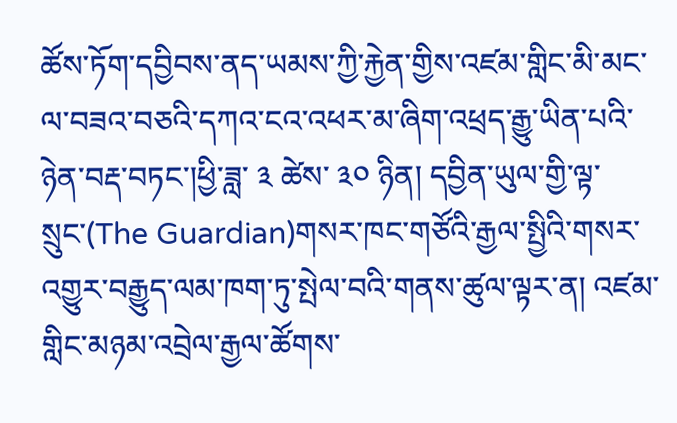ཚོས་ཏོག་དབྱིབས་ནད་ཡམས་ཀྱི་རྐྱེན་གྱིས་འཛམ་གླིང་མི་མང་ལ་བཟའ་བཅའི་དཀའ་ངའ་འཕར་མ་ཞིག་འཕྲད་རྒྱུ་ཡིན་པའི་ཉེན་བརྡ་བཏང་།ཕྱི་ཟླ་ ༣ ཚེས་ ༣༠ ཉིན། དབྱིན་ཡུལ་གྱི་ལྟ་སྲུང་(The Guardian)གསར་ཁང་གཙོའི་རྒྱལ་སྤྱིའི་གསར་འགྱུར་བརྒྱུད་ལམ་ཁག་ཏུ་སྤེལ་བའི་གནས་ཚུལ་ལྟར་ན། འཛམ་གླིང་མཉམ་འབྲེལ་རྒྱལ་ཚོགས་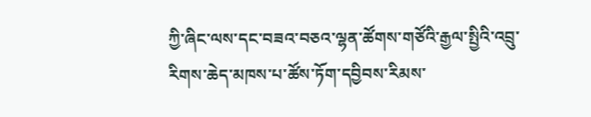ཀྱི་ཞིང་ལས་དང་བཟའ་བཅའ་ལྷན་ཚོགས་གཙོའི་རྒྱལ་སྤྱིའི་འབྲུ་རིགས་ཆེད་མཁས་པ་ཚོས་ཏོག་དབྱིབས་རིམས་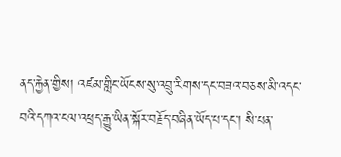ནད་རྐྱེན་གྱིས། འཛམ་གླིང་ཡོངས་སུ་འབྲུ་རིགས་དང་བཟའ་བཅས་མི་འདང་བའི་དཀའ་ངལ་འཕྲད་རྒྱུ་ཡིན་སྐོར་བརྗོད་བཞིན་ཡོད་པ་དང་། སི་པན་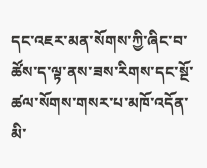དང་འཇར་མན་སོགས་ཀྱི་ཞིང་བ་ཚོས་ད་ལྟ་ནས་ཟས་རིགས་དང་སྔོ་ཚལ་སོགས་གསར་པ་མཁོ་འདོན་མི་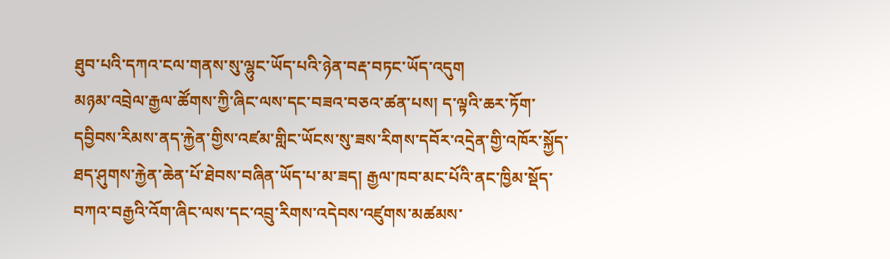ཐུབ་པའི་དཀའ་ངལ་གནས་སུ་ལྷུང་ཡོད་པའི་ཉེན་བརྡ་བཏང་ཡོད་འདུག
མཉམ་འབྲེལ་རྒྱལ་ཚོགས་ཀྱི་ཞིང་ལས་དང་བཟའ་བཅའ་ཚན་པས། ད་ལྟའི་ཆར་ཏོག་དབྱིབས་རིམས་ནད་རྐྱེན་གྱིས་འཛམ་གླིང་ཡོངས་སུ་ཟས་རིགས་དབོར་འདྲེན་གྱི་འཁོར་སྐྱོད་ཐད་ཤུགས་རྐྱེན་ཆེན་པོ་ཐེབས་བཞིན་ཡོད་པ་མ་ཟད། རྒྱལ་ཁབ་མང་པོའི་ནང་ཁྱིམ་སྡོད་བཀའ་བརྒྱའི་འོག་ཞིང་ལས་དང་འབྲུ་རིགས་འདེབས་འཛུགས་མཚམས་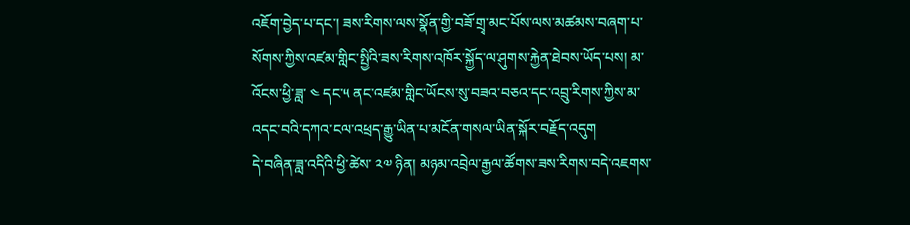འཇོག་བྱེད་པ་དང་། ཟས་རིགས་ལས་སྣོན་གྱི་བཟོ་གྲྭ་མང་པོས་ལས་མཚམས་བཞག་པ་སོགས་ཀྱིས་འཛམ་གླིང་སྤྱིའི་ཟས་རིགས་འཁོར་སྐྱོད་ལ་ཤུགས་རྐྱེན་ཐེབས་ཡོད་པས། མ་འོངས་ཕྱི་ཟླ་ ༤ དང་༥ ནང་འཛམ་གླིང་ཡོངས་སུ་བཟའ་བཅའ་དང་འབྲུ་རིགས་ཀྱིས་མ་འདང་བའི་དཀའ་ངལ་འཕྲད་རྒྱུ་ཡིན་པ་མངོན་གསལ་ཡིན་སྐོར་བརྗོད་འདུག
དེ་བཞིན་ཟླ་འདིའི་ཕྱི་ཚེས་ ༢༧ ཉིན། མཉམ་འབྲེལ་རྒྱལ་ཚོགས་ཟས་རིགས་བདེ་འཇགས་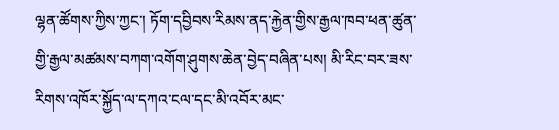ལྷན་ཚོགས་ཀྱིས་ཀྱང་། ཏོག་དབྱིབས་རིམས་ནད་རྐྱེན་གྱིས་རྒྱལ་ཁབ་ཕན་ཚུན་གྱི་རྒྱལ་མཚམས་བཀག་འགོག་ཤུགས་ཆེན་བྱེད་བཞིན་པས། མི་རིང་བར་ཟས་རིགས་འཁོར་སྐྱོད་ལ་དཀའ་ངལ་དང་མི་འབོར་མང་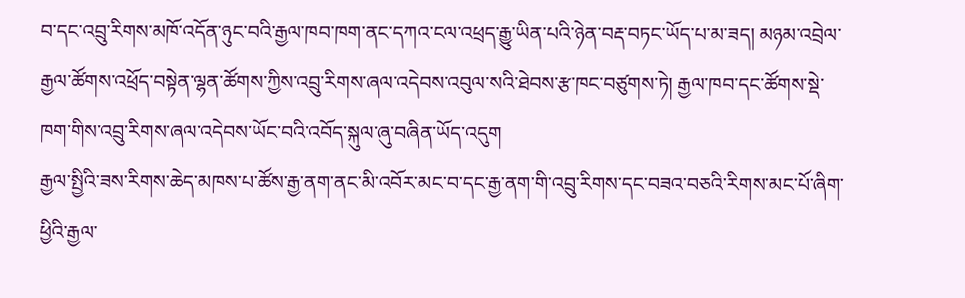བ་དང་འབྲུ་རིགས་མཁོ་འདོན་ཉུང་བའི་རྒྱལ་ཁབ་ཁག་ནང་དཀའ་ངལ་འཕྲད་རྒྱུ་ཡིན་པའི་ཉེན་བརྡ་བཏང་ཡོད་པ་མ་ཟད། མཉམ་འབྲེལ་རྒྱལ་ཚོགས་འཕྲོད་བསྟེན་ལྷན་ཚོགས་ཀྱིས་འབྲུ་རིགས་ཞལ་འདེབས་འབུལ་སའི་ཐེབས་རྩ་ཁང་བཙུགས་ཏེ། རྒྱལ་ཁབ་དང་ཚོགས་སྡེ་ཁག་གིས་འབྲུ་རིགས་ཞལ་འདེབས་ཡོང་བའི་འབོད་སྐུལ་ཞུ་བཞིན་ཡོད་འདུག
རྒྱལ་སྤྱིའི་ཟས་རིགས་ཆེད་མཁས་པ་ཚོས་རྒྱ་ནག་ནང་མི་འབོར་མང་བ་དང་རྒྱ་ནག་གི་འབྲུ་རིགས་དང་བཟའ་བཅའི་རིགས་མང་པོ་ཞིག་ཕྱིའི་རྒྱལ་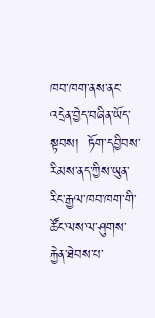ཁབ་ཁག་ནས་ནང་འདྲེན་བྱེད་བཞིན་ཡོད་སྟབས།  ཏོག་དབྱིབས་རིམས་ནད་ཀྱིས་ཡུན་རིང་རྒྱལ་ཁབ་ཁག་གི་ཚོང་ལས་ལ་ཤུགས་རྐྱེན་ཐེབས་པ་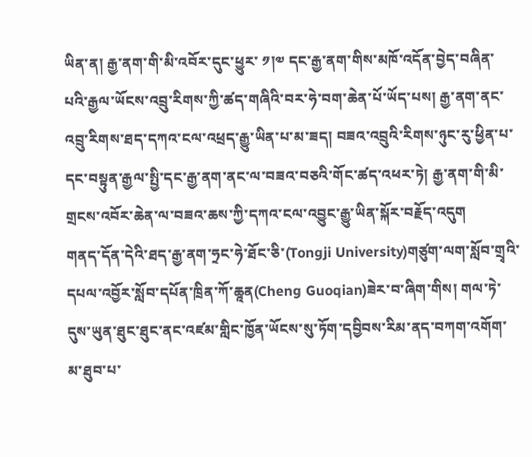ཡིན་ན། རྒྱ་ནག་གི་མི་འབོར་དུང་ཕྱུར་ ༡།༧ དང་རྒྱ་ནག་གིས་མཁོ་འདོན་བྱེད་བཞིན་པའི་རྒྱལ་ཡོངས་འབྲུ་རིགས་ཀྱི་ཚད་གཞིའི་བར་ཧེ་བག་ཆེན་པོ་ཡོད་པས། རྒྱ་ནག་ནང་འབྲུ་རིགས་ཐད་དཀའ་ངལ་འཕྲད་རྒྱུ་ཡིན་པ་མ་ཟད། བཟའ་འབྲུའི་རིགས་ཉུང་རུ་ཕྱིན་པ་དང་བསྟུན་རྒྱལ་སྤྱི་དང་རྒྱ་ནག་ནང་ལ་བཟའ་བཅའི་གོང་ཚད་འཕར་ཏེ། རྒྱ་ནག་གི་མི་གྲངས་འབོར་ཆེན་ལ་བཟའ་ཆས་ཀྱི་དཀའ་ངལ་འབྱུང་རྒྱུ་ཡིན་སྐོར་བརྗོད་འདུག
གནད་དོན་དེའི་ཐད་རྒྱ་ནག་ཧྲང་ཧེ་ཐོང་ཅི་(Tongji University)གཙུག་ལག་སློབ་གྲྭའི་དཔལ་འབྱོར་སློབ་དཔོན་ཁྲིན་ཀོ་ཆཱན(Cheng Guoqian)ཟེར་བ་ཞིག་གིས། གལ་ཏེ་དུས་ཡུན་ཐུང་ཐུང་ནང་འཛམ་གླིང་ཁྱོན་ཡོངས་སུ་ཏོག་དབྱིབས་རིམ་ནད་བཀག་འགོག་མ་ཐུབ་པ་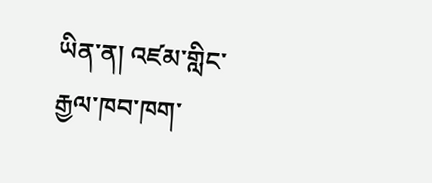ཡིན་ན། འཛམ་གླིང་རྒྱལ་ཁབ་ཁག་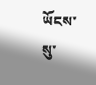ཡོངས་སུ་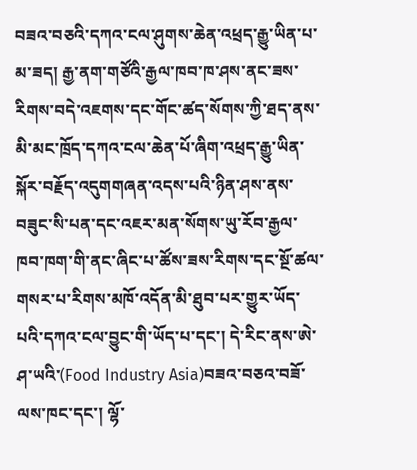བཟའ་བཅའི་དཀའ་ངལ་ཤུགས་ཆེན་འཕྲད་རྒྱུ་ཡིན་པ་མ་ཟད། རྒྱ་ནག་གཙོའི་རྒྱལ་ཁབ་ཁ་ཤས་ནང་ཟས་རིགས་བདེ་འཇགས་དང་གོང་ཚད་སོགས་ཀྱི་ཐད་ནས་མི་མང་ཁྲོད་དཀའ་ངལ་ཆེན་པོ་ཞིག་འཕྲད་རྒྱུ་ཡིན་སྐོར་བརྗོད་འདུགགཞན་འདས་པའི་ཉིན་ཤས་ནས་བཟུང་སི་པན་དང་འཇར་མན་སོགས་ཡུ་རོབ་རྒྱལ་ཁབ་ཁག་གི་ནང་ཞིང་པ་ཚོས་ཟས་རིགས་དང་སྔོ་ཚལ་གསར་པ་རིགས་མཁོ་འདོན་མི་ཐུབ་པར་གྱུར་ཡོད་པའི་དཀའ་ངལ་བྱུང་གི་ཡོད་པ་དང་། དེ་རིང་ནས་ཨེ་ཤ་ཡའི་(Food Industry Asia)བཟའ་བཅའ་བཟོ་ལས་ཁང་དང་། ལྷོ་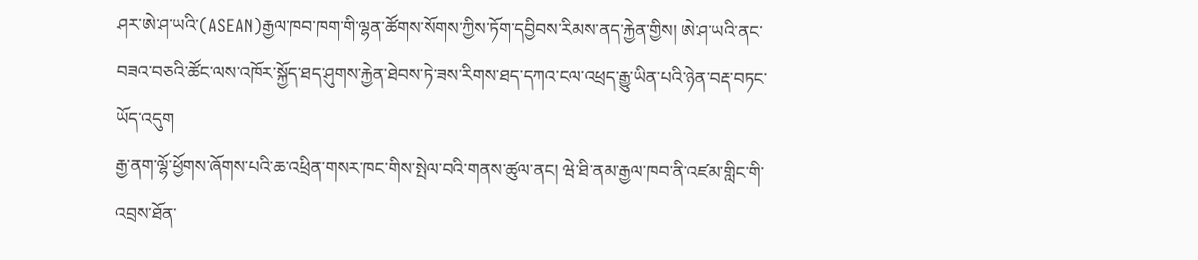ཤར་ཨེ་ཤ་ཡའི་(ASEAN)རྒྱལ་ཁབ་ཁག་གི་ལྷན་ཚོགས་སོགས་ཀྱིས་ཏོག་དབྱིབས་རིམས་ནད་རྐྱེན་གྱིས། ཨེ་ཤ་ཡའི་ནང་བཟའ་བཅའི་ཚོང་ལས་འཁོར་སྐྱོད་ཐད་ཤུགས་རྐྱེན་ཐེབས་ཏེ་ཟས་རིགས་ཐད་དཀའ་ངལ་འཕྲད་རྒྱུ་ཡིན་པའི་ཉེན་བརྡ་བཏང་ཡོད་འདུག
རྒྱ་ནག་ལྷོ་ཕྱོགས་ཞོགས་པའི་ཆ་འཕྲིན་གསར་ཁང་གིས་སྤེལ་བའི་གནས་ཚུལ་ནང། ཝེ་ཐི་ནམ་རྒྱལ་ཁབ་ནི་འཛམ་གླིང་གི་འབྲས་ཐོན་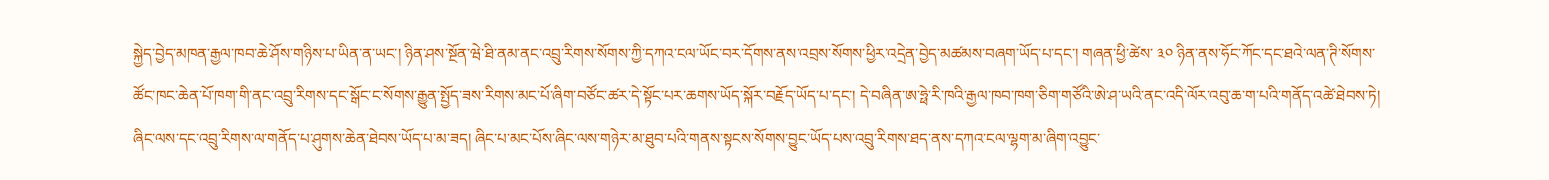སྐྱེད་བྱེད་མཁན་རྒྱལ་ཁབ་ཆེ་ཤོས་གཉིས་པ་ཡིན་ན་ཡང་། ཉིན་ཤས་སྔོན་ཝེ་ཐི་ནམ་ནང་འབྲུ་རིགས་སོགས་ཀྱི་དཀའ་ངལ་ཡོང་བར་དོགས་ནས་འབྲས་སོགས་ཕྱིར་འདྲེན་བྱེད་མཚམས་བཞག་ཡོད་པ་དང་། གཞན་ཕྱི་ཚེས་ ༣༠ ཉིན་ནས་ཧོང་ཀོང་དང་ཐའེ་ལན་ཊི་སོགས་ཚོང་ཁང་ཆེན་པོ་ཁག་གི་ནང་འབྲུ་རིགས་དང་སྒོང་ང་སོགས་རྒྱུན་སྤྱོད་ཟས་རིགས་མང་པོ་ཞིག་བཙོང་ཚར་དེ་སྟོང་པར་ཆགས་ཡོད་སྐོར་བརྗོད་ཡོད་པ་དང་། དེ་བཞིན་ཨ་ཧྥེ་རི་ཁའི་རྒྱལ་ཁབ་ཁག་ཅིག་གཙོའི་ཨེ་ཤ་ཡའི་ནང་འདི་ལོར་འབུ་ཆ་ག་པའི་གནོད་འཚེ་ཐེབས་ཏེ། ཞིང་ལས་དང་འབྲུ་རིགས་ལ་གནོད་པ་ཤུགས་ཆེན་ཐེབས་ཡོད་པ་མ་ཟད། ཞིང་པ་མང་པོས་ཞིང་ལས་གཉེར་མ་ཐུབ་པའི་གནས་སྟངས་སོགས་བྱུང་ཡོད་པས་འབྲུ་རིགས་ཐད་ནས་དཀའ་ངལ་ལྷག་མ་ཞིག་འབྱུང་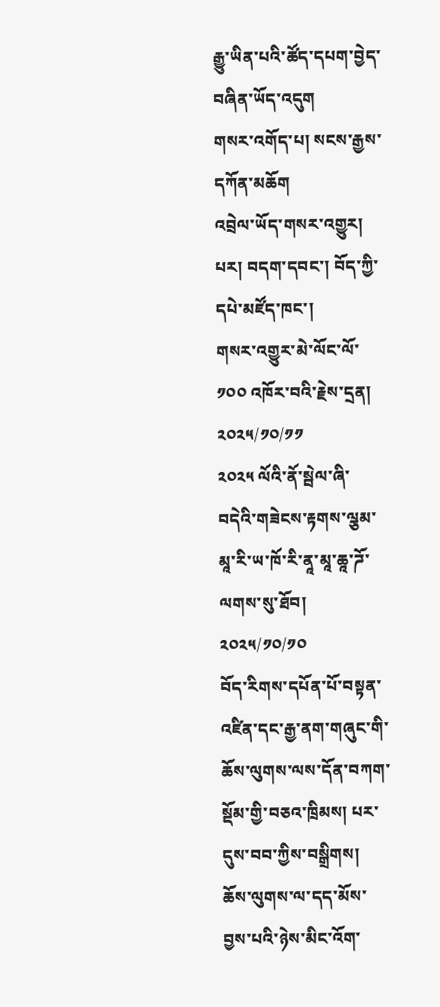རྒྱུ་ཡིན་པའི་ཚོད་དཔག་བྱེད་བཞིན་ཡོད་འདུག
གསར་འགོད་པ། སངས་རྒྱས་དཀོན་མཆོག
འབྲེལ་ཡོད་གསར་འགྱུར།
པར། བདག་དབང་། བོད་ཀྱི་དཔེ་མཛོད་ཁང་།
གསར་འགྱུར་མེ་ལོང་ལོ་ ༡༠༠ འཁོར་བའི་རྗེས་དྲན།
༢༠༢༥/༡༠/༡༡
༢༠༢༥ ལོའི་ནོ་སྦེལ་ཞི་བདེའི་གཟེངས་རྟགས་ལྕམ་མཱ་རི་ཡ་ཁོ་རི་ནཱ་མཱ་ཆཱ་ཌོ་ལགས་སུ་ཐོབ།
༢༠༢༥/༡༠/༡༠
བོད་རིགས་དཔོན་པོ་བསྟན་འཛིན་དང་རྒྱ་ནག་གཞུང་གི་ཆོས་ལུགས་ལས་དོན་བཀག་སྡོམ་གྱི་བཅའ་ཁྲིམས། པར་དུས་བབ་ཀྱིས་བསྒྲིགས།
ཆོས་ལུགས་ལ་དད་མོས་བྱས་པའི་ཉེས་མིང་འོག་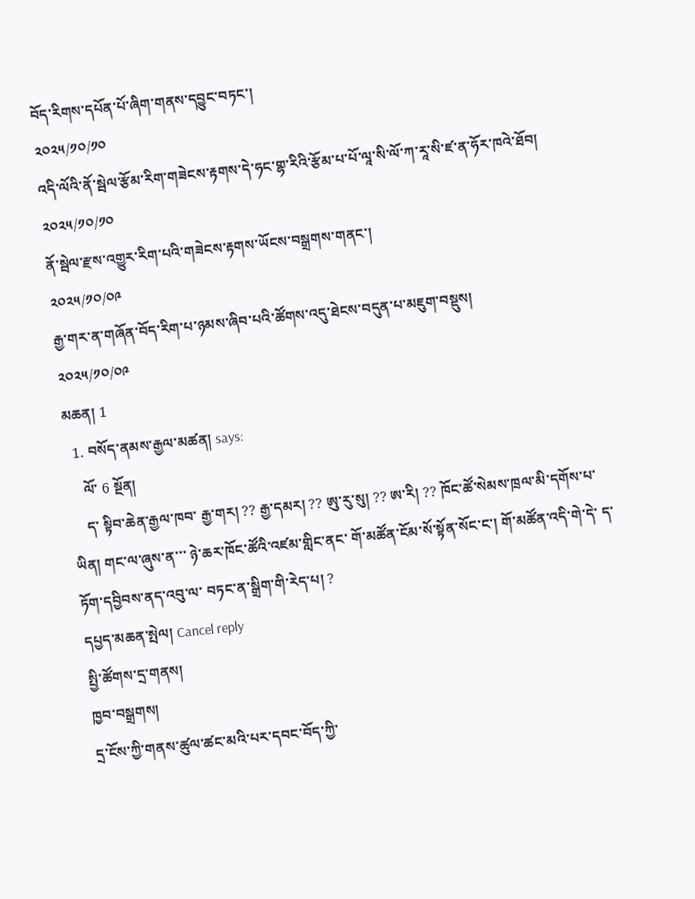བོད་རིགས་དཔོན་པོ་ཞིག་གནས་དབྱུང་བཏང་།
༢༠༢༥/༡༠/༡༠
འདི་ལོའི་ནོ་སྦེལ་རྩོམ་རིག་གཟེངས་རྟགས་དེ་ཧང་གྷ་རིའི་རྩོམ་པ་པོ་ལཱ་སི་ལོ་ཀ་རཱ་སི་ཛ་ན་ཧོར་ཁའེ་ཐོབ།
༢༠༢༥/༡༠/༡༠
ནོ་སྦེལ་རྫས་འགྱུར་རིག་པའི་གཟེངས་རྟགས་ཡོངས་བསྒྲགས་གནང་།
༢༠༢༥/༡༠/༠༩
རྒྱ་གར་ན་གཞོན་བོད་རིག་པ་ཉམས་ཞིབ་པའི་ཚོགས་འདུ་ཐེངས་བདུན་པ་མཇུག་བསྡུས།
༢༠༢༥/༡༠/༠༩
མཆན། 1
  1. བསོད་ནམས་རྒྱལ་མཚན། says:
    ལོ་ 6 སྔོན།
    ད་ སྟིབ་ཆེན་རྒྱལ་ཁབ་ རྒྱ་གར། ?? རྒྱ་དམར། ?? ཨུ་རུ་སུ། ?? ཨ་རི། ?? ཁོང་ཚོ་སེམས་ཁྲལ་མི་དགོས་པ་ཡིན། གང་ལ་ཞུས་ན་་་ ཉེ་ཆར་ཁོང་ཚོའི་འཛམ་གླིང་ནང་ གོ་མཚོན་ངོམ་སོ་སྟོན་སོང་ང་། གོ་མཚོན་འདི་གེ་དེ་ ད་ ཏོག་དབྱིབས་ནད་འབུ་ལ་ བཏང་ན་སྒྲིག་གི་རེད་པ། ?
དཔྱད་མཆན་སྤེལ། Cancel reply
སྤྱི་ཚོགས་དྲ་གནས།
ཁྱབ་བསྒྲགས།
དྲ་ངོས་ཀྱི་གནས་ཚུལ་ཚང་མའི་པར་དབང་བོད་ཀྱི་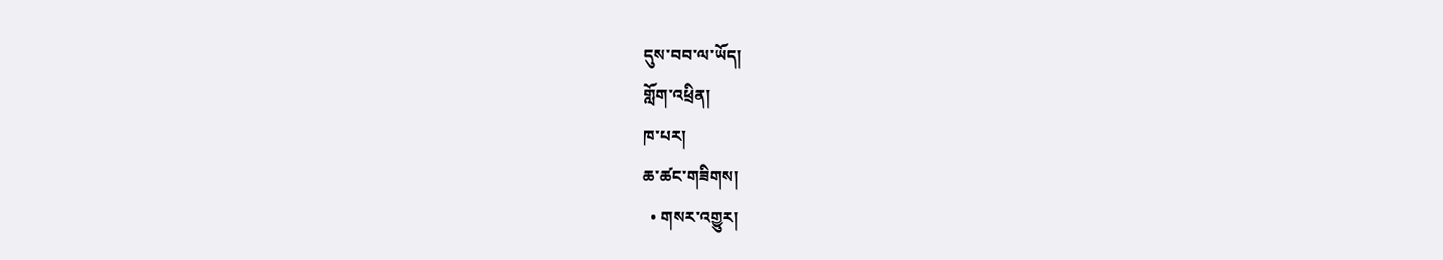དུས་བབ་ལ་ཡོད།
གློག་འཕྲིན།
ཁ་པར།
ཆ་ཚང་གཟིགས།
  • གསར་འགྱུར།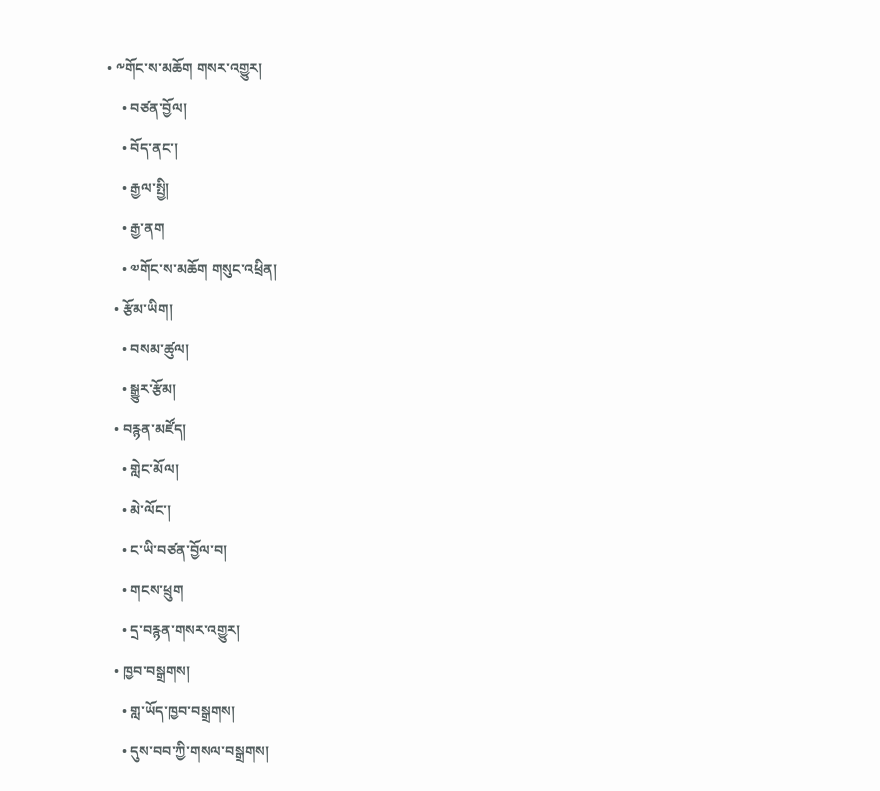• ༸གོང་ས་མཆོག གསར་འགྱུར།
    • བཙན་བྱོལ།
    • བོད་ནང་།
    • རྒྱལ་སྤྱི།
    • རྒྱ་ནག
    • ༧གོང་ས་མཆོག གསུང་འཕྲིན།
  • རྩོམ་ཡིག།
    • བསམ་ཚུལ།
    • སྒྱུར་རྩོམ།
  • བརྙན་མཛོད།
    • གླེང་མོལ།
    • མེ་ལོང་།
    • ང་ཡི་བཙན་བྱོལ་བ།
    • གངས་ཕྲུག
    • དྲ་བརྙན་གསར་འགྱུར།
  • ཁྱབ་བསྒྲགས།
    • གླ་ཡོད་ཁྱབ་བསྒྲགས།
    • དུས་བབ་ཀྱི་གསལ་བསྒྲགས།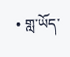• གླ་ཡོད་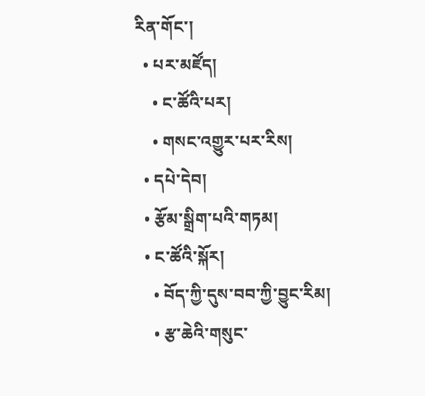རིན་གོང་།
  • པར་མཛོད།
    • ང་ཚོའི་པར།
    • གསང་འགྱུར་པར་རིས།
  • དཔེ་དེབ།
  • རྩོམ་སྒྲིག་པའི་གཏམ།
  • ང་ཚོའི་སྐོར།
    • བོད་ཀྱི་དུས་བབ་ཀྱི་བྱུང་རིམ།
    • རྩ་ཆེའི་གསུང་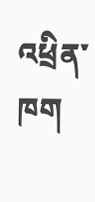འཕྲིན་ཁག